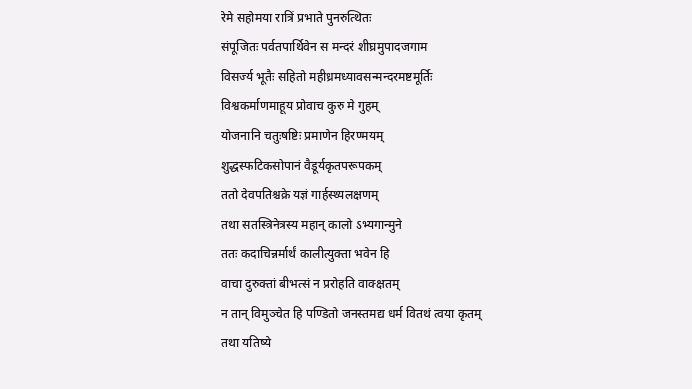रेमे सहोमया रात्रिं प्रभाते पुनरुत्थितः
संपूजितः पर्वतपार्थिवेन स मन्दरं शीघ्रमुपादजगाम
विसर्ज्य भूतैः सहितो महीध्रमध्यावसन्मन्दरमष्टमूर्तिः
विश्वकर्माणमाहूय प्रोवाच कुरु मे गुहम्
योजनानि चतुःषष्टिः प्रमाणेन हिरण्मयम्
शुद्धस्फटिकसोपानं वैडूर्यकृतपरूपकम्
ततो देवपतिश्चक्रे यज्ञं गार्हस्थ्यलक्षणम्
तथा सतस्त्रिनेत्रस्य महान् कालो ऽभ्यगान्मुने
ततः कदाचिन्नर्मार्थं कालीत्युक्ता भवेन हि
वाचा दुरुक्तां बीभत्सं न प्ररोहति वाक्क्षतम्
न तान् विमुञ्चेत हि पण्डितो जनस्तमद्य धर्म वितथं त्वया कृतम्
तथा यतिष्ये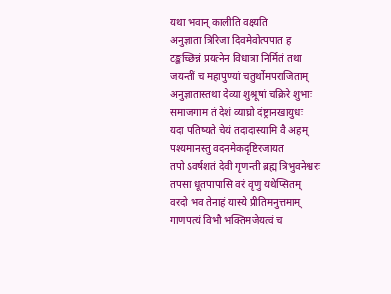यथा भवान् कालीति वक्ष्यति
अनुज्ञाता त्रिरिजा दिवमेवोत्पपात ह
टङ्कच्छिन्नं प्रयत्नेन विधात्रा निर्मितं तथा
जयन्तीं च महापुण्यां चतुर्थोमपराजिताम्
अनुज्ञातास्तथा देव्या शुश्रूषां चक्रिरे शुभाः
समाजगाम तं देशं व्याघ्रो दंष्ट्रानखायुधः
यदा पतिष्यते चेयं तदादास्यामि वै अहम्
पश्यमानस्तु वदनमेकदृष्टिरजायत
तपो ऽवर्षशतं देवी गृणन्ती ब्रह्म त्रिभुवनेश्वरः
तपसा धूतपापासि वरं वृणु यथेप्सितम्
वरदो भव तेनाहं यास्ये प्रीतिमनुत्तमाम्
गाणपत्यं विभौ भक्तिमजेयत्वं च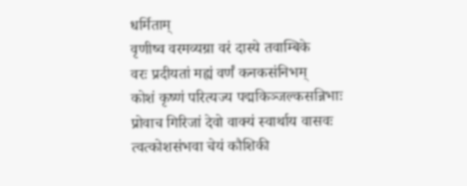धर्मिताम्
वृणीष्व वरमव्यग्रा वरं दास्ये तवाम्बिके
वरः प्रदीयतां मह्यं वर्णं कनकसंनिभम्
कोशं कृष्णं परित्यज्य पद्मकिञ्जल्कसन्निभाः
प्रोवाच गिरिजां देवो वाक्यं स्वार्थाय वासवः
त्वत्कोशसंभवा चेयं कौशिकी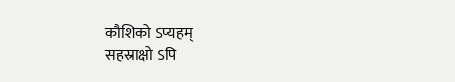कौशिको ऽप्यहम्
सहस्राक्षो ऽपि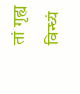तां गृह्य विन्ध्यं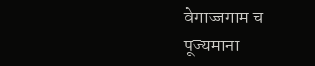वेगाज्जगाम च
पूज्यमाना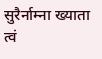सुरैर्नाम्ना ख्याता त्वं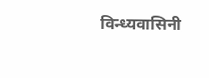विन्ध्यवासिनी